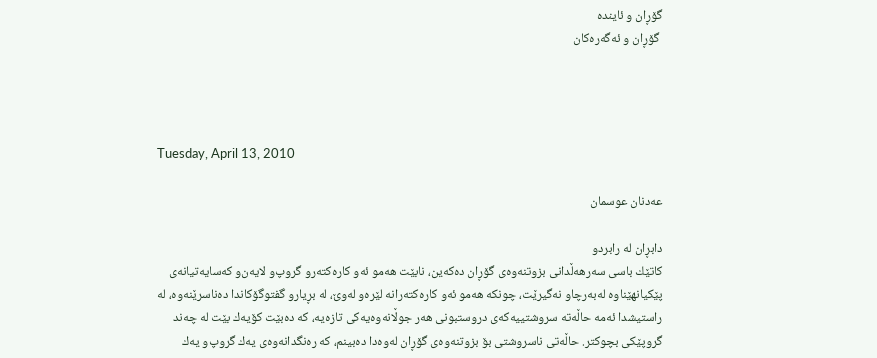گۆڕان و ئاینده‌
 گۆڕان و ئه‌گه‌ره‌كان




Tuesday, April 13, 2010

عه‌دنان عوسمان

دابڕان له‌ رابردو
كاتێك باسی‌ سه‌رهه‌ڵدانی‌ بزوتنه‌وه‌ی‌ گۆڕان ده‌كه‌ین، نابێت هه‌مو ئه‌و كاره‌كته‌ر‌و گروپ‌و لایه‌ن‌و كه‌سایه‌تیانه‌ی‌ پێكیانهێناوه‌ له‌به‌رچاو نه‌گیرێت، چونكه‌ هه‌مو ئه‌و كاره‌كته‌رانه‌ لێره‌و له‌وێ‌، له‌ بڕیارو گفتوگۆكاندا ده‌ناسرێنه‌وه‌، له‌ راستیشدا ئه‌مه‌ حاڵه‌ته‌ سروشتییه‌كه‌ی‌ دروستبونی‌ هه‌ر جوڵانه‌وه‌یه‌كی‌ تازه‌یه‌، كه‌ ده‌بێت كۆیه‌ك بێت له‌ چه‌ند گروپێكی‌ بچوكتر. حاڵه‌تی‌ ناسروشتی‌ بۆ بزوتنه‌وه‌ی‌ گۆڕان له‌وه‌دا ده‌بینم، كه‌ ره‌نگدانه‌وه‌ی‌ یه‌ك گروپ‌و یه‌ك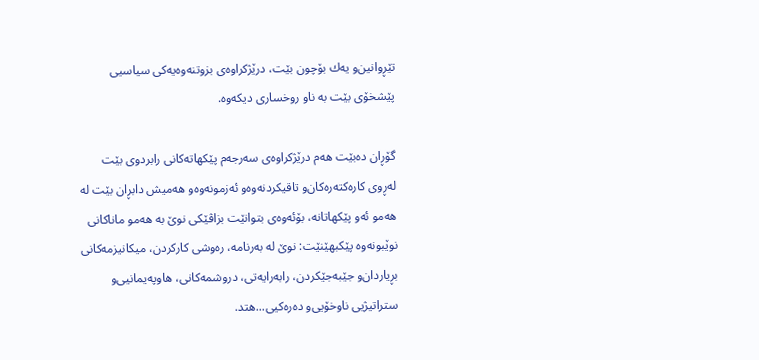تێڕوانین‌و یه‌ك بۆچون بێت، درێژكراوه‌ی‌ بزوتنه‌وه‌یه‌كی‌ سیاسیی‌ پێشخۆی‌ بێت به‌ ناو روخساری‌ دیكه‌وه‌.

گۆڕان ده‌بێت هه‌م درێژكراوه‌ی‌ سه‌رجه‌م پێكهاته‌كانی‌ رابردوی‌ بێت له‌ڕوی‌ كاره‌كته‌ره‌كان‌و تاقیكردنه‌وه‌و ئه‌زمونه‌وه‌و هه‌میش دابڕان بێت له‌ هه‌مو ئه‌و پێكهاتانه‌، بۆئه‌وه‌ی‌ بتوانێت بزاڤێكی‌ نوێ‌ به‌ هه‌مو ماناكانی‌ نوێبونه‌وه‌ پێكبهێنێت: نوێ‌ له‌ به‌رنامه‌، ره‌وشی‌ كاركردن، میكانیزمه‌كانی‌ بڕیاردان‌و جێبه‌جێكردن، رابه‌رایه‌تی‌، دروشمه‌كانی‌، هاوپه‌یمانیی‌‌و ستراتیژیی‌ ناوخۆیی‌‌و ده‌ره‌كیی‌...هتد.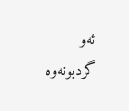ئه‌و گردبونه‌وه‌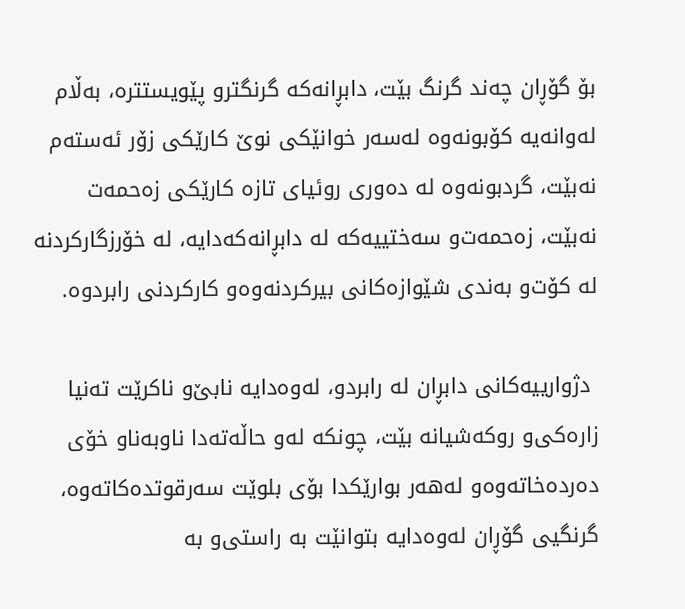بۆ گۆڕان چه‌ند گرنگ بێت، دابڕانه‌كه‌ گرنگتر‌و پێویستتره‌، به‌ڵام له‌وانه‌یه‌ كۆبونه‌وه‌ له‌سه‌ر خوانێكی‌ نوێ‌ كارێكی‌ زۆر ئه‌سته‌م نه‌بێت، گردبونه‌وه‌ له‌ ده‌وری‌ روئیای‌ تازه‌ كارێكی‌ زه‌حمه‌ت نه‌بێت، زه‌حمه‌ت‌و سه‌ختییه‌كه‌ له‌ دابڕانه‌كه‌دایه‌، له‌ خۆرزگاركردنه‌ له‌ كۆت‌و به‌ندی‌ شێوازه‌كانی‌ بیركردنه‌وه‌و كاركردنی‌ رابردوه‌.

 دژوارییه‌كانی‌ دابڕان له‌ رابردو، له‌وه‌دایه‌ نابێ‌‌و ناكرێت ته‌نیا زاره‌كی‌‌و روكه‌شیانه‌ بێت، چونكه‌ له‌و حاڵه‌ته‌دا ناوبه‌ناو خۆی‌ ده‌رده‌خاته‌وه‌و له‌هه‌ر بوارێكدا بۆی‌ بلوێت سه‌رقوتده‌كاته‌وه‌، گرنگیی‌ گۆڕان له‌وه‌دایه‌ بتوانێت به‌ راستی‌‌و به‌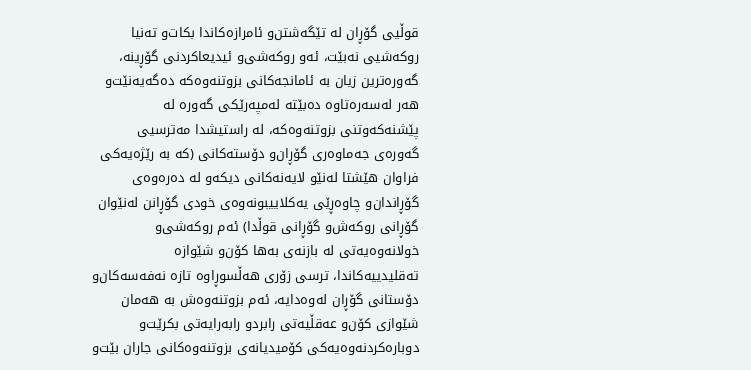قوڵیی‌ گۆڕان له‌ تێگه‌شتن‌و ئامرازه‌كاندا بكات‌و ته‌نیا روكه‌شیی‌ نه‌بێت، ئه‌و روكه‌شی‌و ئیدیعاكردنی‌ گۆڕینه‌، گه‌وره‌ترین زیان به‌ ئامانجه‌كانی‌ بزوتنه‌وه‌كه‌ ده‌گه‌یه‌نێت‌و هه‌ر له‌سه‌ره‌تاوه‌ ده‌بێته‌ له‌مپه‌رێكی‌ گه‌وره‌ له‌ پێشنه‌كه‌وتنی‌ بزوتنه‌وه‌كه‌، له‌ راستیشدا مه‌ترسیی‌ گه‌وره‌ی‌ جه‌ماوه‌ری‌ گۆڕان‌و دۆسته‌كانی‌ (كه‌ به‌ رێژه‌یه‌كی‌ فراوان هێشتا له‌نێو لایه‌نه‌كانی‌ دیكه‌و له‌ ده‌ره‌وه‌ی‌ گۆڕاندان‌و چاوه‌ڕێی‌ یه‌كلاییبونه‌وه‌ی‌ خودی‌ گۆڕانن له‌نێوان گۆڕانی‌ روكه‌ش‌و گۆڕانی‌ قوڵدا) ئه‌م روكه‌شی‌و خولانه‌وه‌یه‌تی‌ له‌ بازنه‌ی‌ به‌ها كۆن‌و شێوازه‌ ته‌قلیدییه‌كاندا، ترسی‌ زۆری‌ هه‌ڵسوڕاوه‌ تازه‌ نه‌فه‌سه‌كان‌و دۆستانی‌ گۆڕان له‌وه‌دایه‌، ئه‌م بزوتنه‌وه‌ش به‌ هه‌مان شێوازی‌ كۆن‌و عه‌قڵیه‌تی‌ رابردو رابه‌رایه‌تی‌ بكرێت‌و دوباره‌كردنه‌وه‌یه‌كی‌ كۆمیدیانه‌ی‌ بزوتنه‌وه‌كانی‌ جاران بێت‌و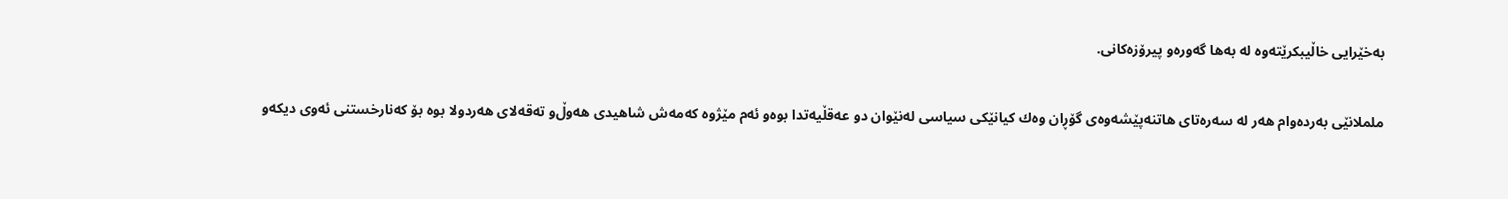به‌خێرایی‌ خاڵیبكرێته‌وه‌ له‌ به‌ها گه‌وره‌و پیرۆزه‌كانی‌.

ململانێی‌ به‌رده‌وام هه‌ر له‌ سه‌ره‌تای‌ هاتنه‌پێشه‌وه‌ی‌ گۆڕان وه‌ك كیانێكی‌ سیاسی‌ له‌نێوان دو عه‌قڵیه‌تدا بوه‌و ئه‌م مێژوه‌ كه‌مه‌ش شاهیدی‌ هه‌وڵ‌‌و ته‌قه‌لای‌ هه‌ردولا بوه‌ بۆ كه‌نارخستنی‌ ئه‌وی‌ دیكه‌و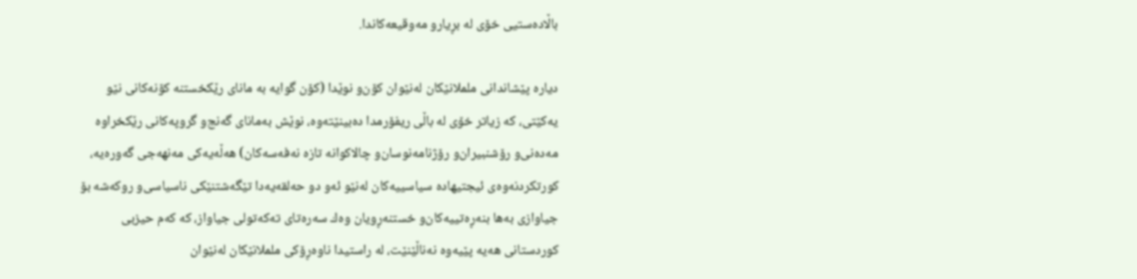باڵاده‌ستیی‌ خۆی‌ له‌ بڕیار‌و مه‌وقیعه‌كاندا.

دیاره‌ پێشاندانی‌ ململانێكان له‌نێوان كۆن‌و نوێدا (كۆن گوایه‌ به‌ مانای‌ رێكخستنه‌ كۆنه‌كانی‌ نێو یه‌كێتی‌، كه‌ زیاتر خۆی‌ له‌ باڵی‌ ریفۆرمدا ده‌بینێته‌وه‌، نوێش به‌مانای‌ گه‌نج‌و گروپه‌كانی‌ رێكخراوه‌ مه‌ده‌نی‌‌و رۆشنبیران‌و رۆژنامه‌نوسان‌و چالاكوانه‌ تازه‌ نه‌فه‌سه‌كان) هه‌ڵه‌یه‌كی‌ مه‌نهه‌جی‌ گه‌وره‌یه‌، كورتكردنه‌وه‌ی‌ ئیجتیهاده‌ سیاسییه‌كان له‌نێو ئه‌و دو حه‌لقه‌یه‌دا تێگه‌شتنێكی‌ ناسیاسی‌‌و روكه‌شه‌ بۆ جیاوازی‌ به‌ها بنه‌ڕه‌تییه‌كان‌و خستنه‌ڕویان وه‌ك سه‌ره‌تای‌ ته‌كه‌تولی‌ جیاواز، كه‌ كه‌م حیزبی‌ كوردستانی‌ هه‌یه‌ پێیه‌وه‌ نه‌ناڵێنێت، له‌ راستیدا ناوه‌ڕۆكی‌ ململانێكان له‌نێوان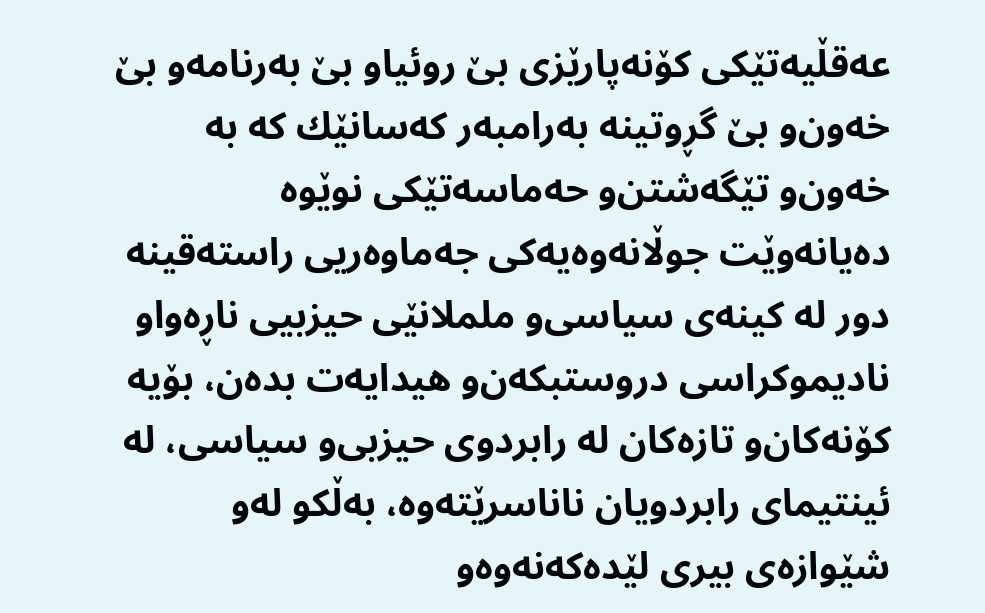عه‌قڵیه‌تێكی‌ كۆنه‌پارێزی‌ بێ‌ روئیاو بێ‌ به‌رنامه‌و بێ‌ خه‌ون‌و بێ‌ گڕوتینه‌ به‌رامبه‌ر كه‌سانێك كه‌ به‌ خه‌ون‌و تێگه‌شتن‌و حه‌ماسه‌تێكی‌ نوێوه‌ ده‌یانه‌وێت جوڵانه‌وه‌یه‌كی‌ جه‌ماوه‌ریی‌ راسته‌قینه‌ دور له‌ كینه‌ی‌ سیاسی‌‌و ململانێی‌ حیزبیی‌ ناڕه‌واو نادیموكراسی‌ دروستبكه‌ن‌و هیدایه‌ت بده‌ن، بۆیه‌ كۆنه‌كان‌و تازه‌كان له‌ رابردوی‌ حیزبی‌‌و سیاسی‌، له‌ ئینتیمای‌ رابردویان ناناسرێته‌وه‌، به‌ڵكو له‌و شێوازه‌ی‌ بیری‌ لێده‌كه‌نه‌وه‌و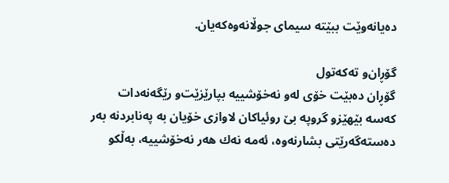ده‌یانه‌وێت ببێته‌ سیمای‌ جوڵانه‌وه‌كه‌یان.

گۆڕان‌و ته‌كه‌تول
گۆڕان ده‌بێت خۆی‌ له‌و نه‌خۆشییه‌ بپارێزێت‌و رێگه‌نه‌دات كه‌سه‌ بێهێز‌و گروپه‌ بێ‌ روئیاكان لاوازی‌ خۆیان به‌ په‌نابردنه‌ به‌ر ده‌سته‌گه‌رێتی‌ بشارنه‌وه‌، ئه‌مه‌ نه‌ك هه‌ر نه‌خۆشییه‌، به‌ڵكو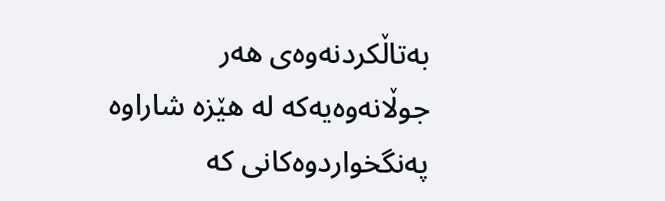به‌تاڵكردنه‌وه‌ی‌ هه‌ر جوڵانه‌وه‌یه‌كه‌ له‌ هێزه‌ شاراوه‌ په‌نگخواردوه‌كانی‌ كه‌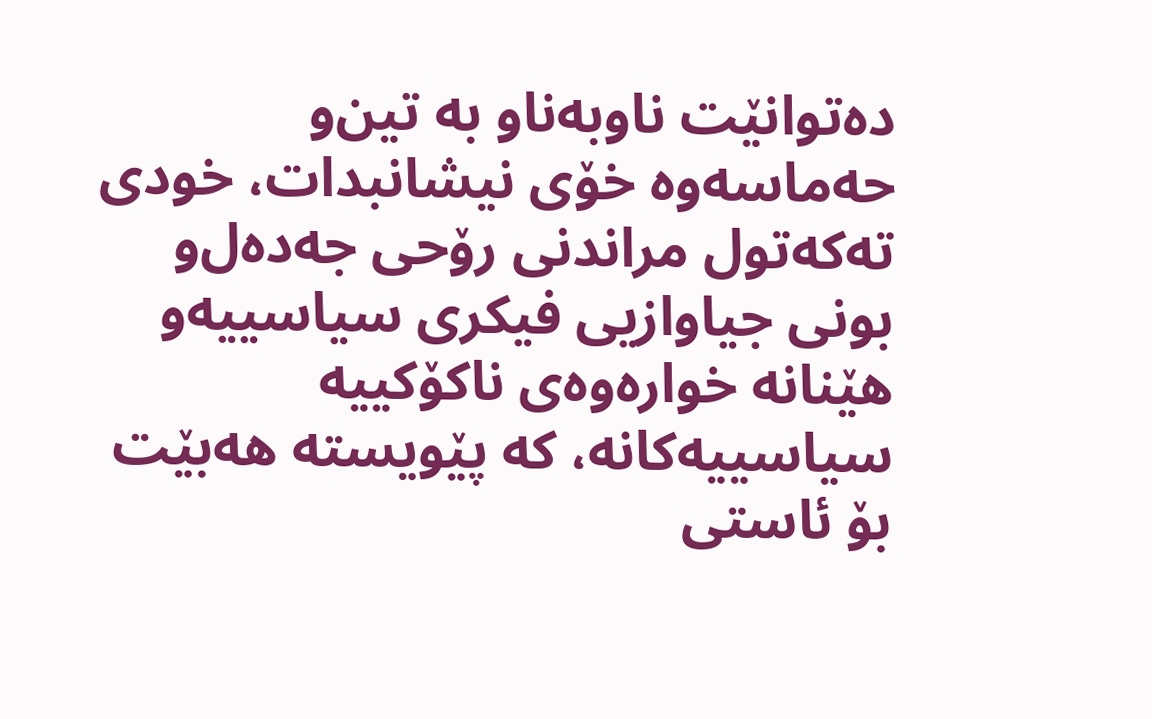ده‌توانێت ناوبه‌ناو به‌ تین‌و حه‌ماسه‌وه‌ خۆی‌ نیشانبدات، خودی‌ ته‌كه‌تول مراندنی‌ رۆحی‌ جه‌ده‌ل‌و بونی‌ جیاوازیی‌ فیكری‌ سیاسییه‌و هێنانه‌ خواره‌وه‌ی‌ ناكۆكییه‌ سیاسییه‌كانه‌، كه‌ پێویسته‌ هه‌بێت بۆ ئاستی‌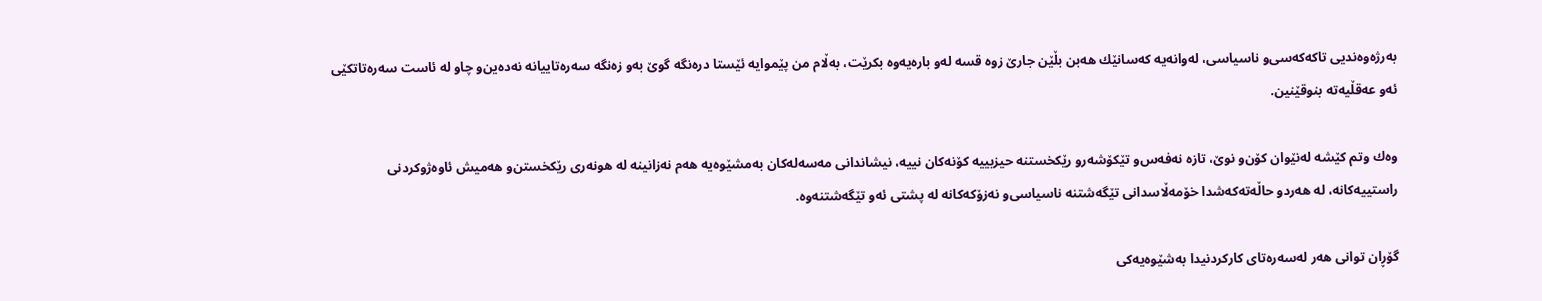به‌رژه‌وه‌ندیی‌ تاكه‌كه‌سی‌‌و ناسیاسی‌، له‌وانه‌یه‌ كه‌سانێك هه‌بن بڵێن جارێ‌ زوه‌ قسه‌ له‌و باره‌یه‌وه‌ بكرێت، به‌ڵام من پێموایه‌ ئێستا دره‌نگه‌ گوێ‌ به‌و زه‌نگه‌ سه‌ره‌تاییانه‌ نه‌ده‌ین‌و چاو له‌ ئاست سه‌ره‌تاتكێی‌ ئه‌و عه‌قڵیه‌ته‌ بنوقێنین.

وه‌ك وتم كێشه‌ له‌نێوان كۆن‌و نوێ‌، تازه‌ نه‌فه‌س‌و تێكۆشه‌رو رێكخستنه‌ حیزبییه‌ كۆنه‌كان نییه‌، نیشاندانی‌ مه‌سه‌له‌كان به‌مشێوه‌یه‌ هه‌م نه‌زانینه‌ له‌ هونه‌ری‌ رێكخستن‌و هه‌میش ئاوه‌ژوكردنی‌ راستییه‌كانه‌، له‌ هه‌ردو حاڵه‌ته‌كه‌شدا خۆمه‌ڵاسدانی‌ تێگه‌شتنه‌ ناسیاسی‌‌و نه‌زۆكه‌كانه‌ له‌ پشتی‌ ئه‌و تێگه‌شتنه‌وه‌.

گۆڕان توانی‌ هه‌ر له‌سه‌ره‌تای‌ كاركردنیدا به‌شێوه‌یه‌كی‌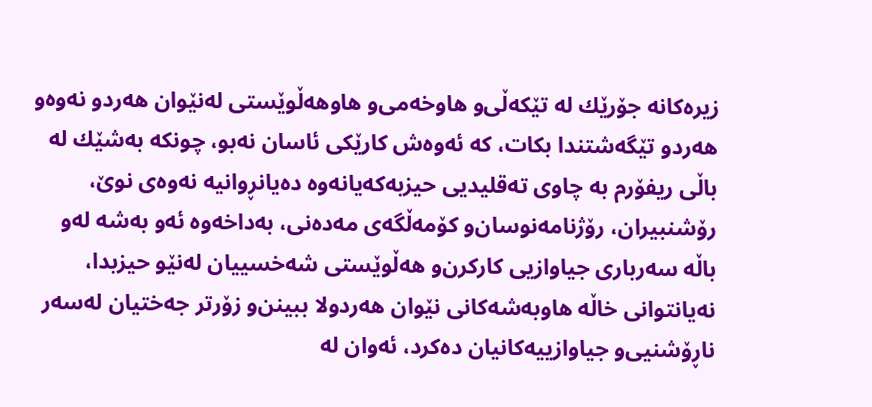زیره‌كانه‌ جۆرێك له‌ تێكه‌ڵی‌‌و هاوخه‌می‌‌و هاوهه‌ڵوێستی‌ له‌نێوان هه‌ردو نه‌وه‌و هه‌ردو تێگه‌شتندا بكات، كه‌ ئه‌وه‌ش كارێكی‌ ئاسان نه‌بو، چونكه‌ به‌شێك له‌ باڵی‌ ریفۆرم به‌ چاوی‌ ته‌قلیدیی‌ حیزبه‌كه‌یانه‌وه‌ ده‌یانڕوانیه‌ نه‌وه‌ی‌ نوێ‌، رۆشنبیران، رۆژنامه‌نوسان‌و كۆمه‌ڵگه‌ی‌ مه‌ده‌نی‌، به‌داخه‌وه‌ ئه‌و به‌شه‌ له‌و باڵه‌ سه‌رباری‌ جیاوازیی‌ كاركرن‌و هه‌ڵوێستی‌ شه‌خسییان له‌نێو حیزبدا، نه‌یانتوانی‌ خاڵه‌ هاوبه‌شه‌كانی‌ نێوان هه‌ردولا ببینن‌و زۆرتر جه‌ختیان له‌سه‌ر ناڕۆشنیی‌‌و جیاوازییه‌كانیان ده‌كرد، ئه‌وان له‌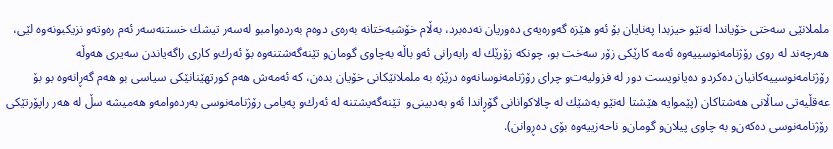ململانێی‌ سه‌ختی‌ خۆیاندا له‌نێو حیزبدا په‌نایان بۆ ئه‌و هێزه‌ گه‌وره‌یه‌ی‌ ده‌وریان نه‌ده‌برد، به‌ڵام خۆشبه‌ختانه‌ به‌ره‌ی‌ دوه‌م به‌رده‌وامبو له‌سه‌ر تیشك خستنه‌سه‌ر ئه‌م ره‌وته‌‌و نزیكبونه‌وه‌ لێی‌، هه‌رچه‌ند له‌ روی‌ رۆژنامه‌نوسییه‌وه‌ ئه‌مه‌ كارێكی‌ زۆر سه‌خت بو، چونكه‌ زۆرێك له‌ رابه‌رانی‌ ئه‌و باڵه‌ به‌چاوی‌ گومان‌و تێنه‌گه‌شتنه‌وه‌ بۆ ئه‌رك‌و كاری‌ راگه‌یاندن سه‌یری‌ هه‌وڵه‌ رۆژنامه‌نوسییه‌كانیان ده‌كرد‌و ده‌یانویست دور له‌ فزولیه‌ت‌و چرای‌ رۆژنامه‌نوسانه‌وه‌ درێژه‌ به‌ ململانێكانی‌ خۆیان بده‌ن، كه‌ ئه‌مه‌ش هه‌م كورتهێنانێكی‌ سیاسی‌ بو هه‌م گه‌ڕانه‌وه‌ بو بۆ عه‌قڵیه‌تی‌ ساڵانی‌ هه‌شتاكان (پێموایه‌ هێشتا له‌نێو به‌شێك له‌ چالاكوانانی‌ گۆڕاندا ئه‌و به‌دبینی‌‌و  تێنه‌گه‌یشتنه‌ له‌ ئه‌رك‌و په‌یامی‌ رۆژنامه‌نوسی‌ به‌رده‌وامه‌و هه‌میشه‌ سڵ‌ له‌ هه‌ر راپۆرتێكی‌ رۆژنامه‌نوسی‌ ده‌كه‌ن‌و به‌ چاوی‌ پیلان‌و گومان‌و ناحه‌زییه‌وه‌ بۆی‌ ده‌ڕوانن).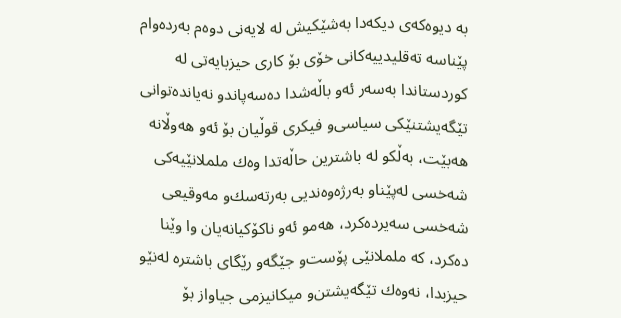به‌ دیوه‌كه‌ی‌ دیكه‌دا به‌شێكیش له‌ لایه‌نی‌ دوه‌م به‌رده‌وام پێناسه‌ ته‌قلیدییه‌كانی‌ خۆی‌ بۆ كاری‌ حیزبایه‌تی‌ له‌ كوردستاندا به‌سه‌ر ئه‌و باڵه‌شدا ده‌سه‌پاند‌و نه‌یانده‌توانی‌ تێگه‌یشتنێكی‌ سیاسی‌‌و فیكری‌ قوڵیان بۆ ئه‌و هه‌وڵانه‌ هه‌بێت، به‌ڵكو له‌ باشترین حاڵه‌تدا وه‌ك ململانێیه‌كی‌ شه‌خسی‌ له‌پێناو به‌رژه‌وه‌ندیی‌ به‌رته‌سك‌و مه‌وقیعی‌ شه‌خسی‌ سه‌یرده‌كرد، هه‌مو ئه‌و ناكۆكیانه‌یان وا وێنا ده‌كرد، كه‌ ململانێی‌ پۆست‌و جێگه‌و رێگای‌ باشتره‌ له‌نێو حیزبدا، نه‌وه‌ك تێگه‌یشتن‌و میكانیزمی‌ جیاواز بۆ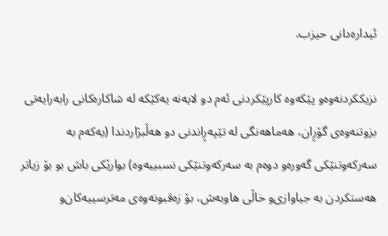ئیداره‌دانی‌ حیزب.

نزیككردنه‌وه‌و پێكه‌وه‌ كارپێكردنی‌ ئه‌م دو لایه‌نه‌ یه‌كێكه‌ له‌ شاكاره‌كانی‌ رابه‌رایه‌تی‌ بزوتنه‌وه‌ی‌ گۆڕان، هه‌ماهه‌نگی‌ له‌ تێپه‌ڕاندنی‌ دو هه‌ڵبژاردندا (یه‌كه‌م به‌ سه‌ركه‌وتنێكی‌ گه‌وره‌و دوه‌م به‌ سه‌ركه‌وتنێكی‌ نسبییه‌وه‌) بوارێكی‌ باش بو بۆ زیاتر هه‌ستكردن به‌ جیاوازی‌‌و خاڵی‌ هاوبه‌ش، بۆ زه‌قبونه‌وه‌ی‌ مه‌ترسییه‌كان‌و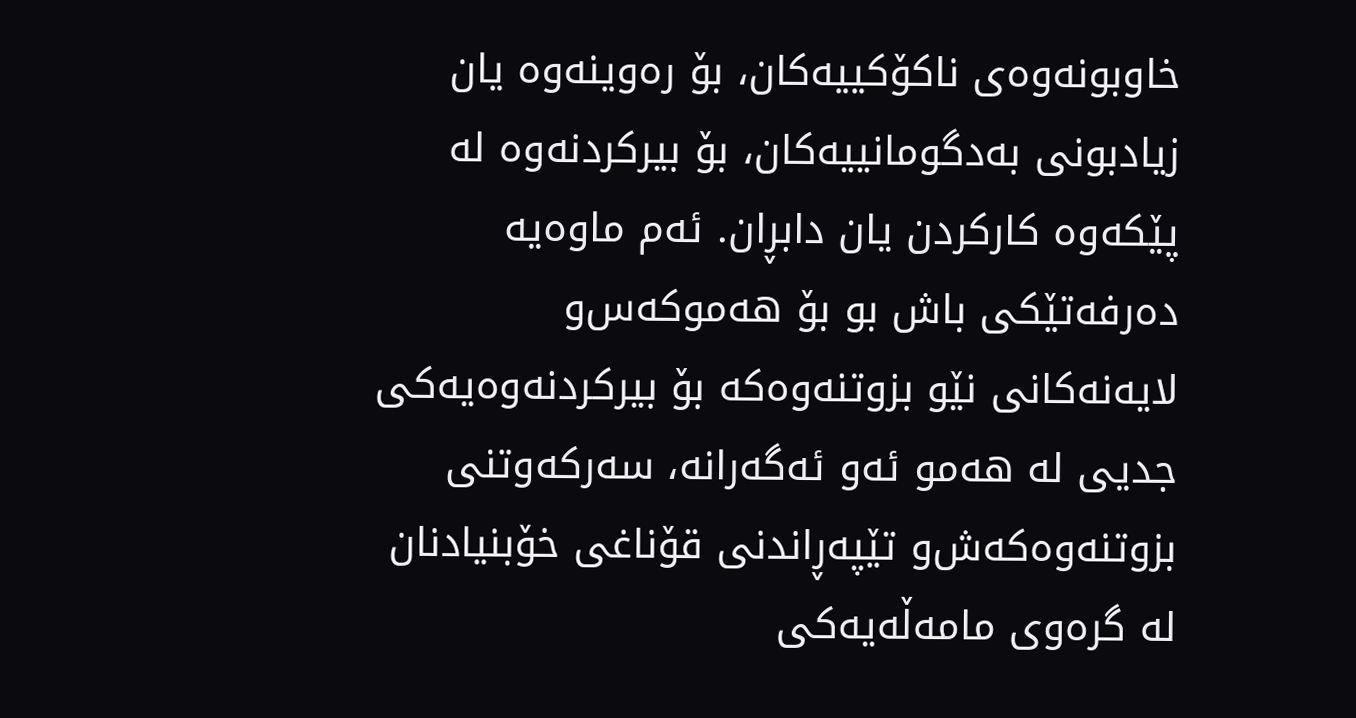خاوبونه‌وه‌ی‌ ناكۆكییه‌كان، بۆ ره‌وینه‌وه‌ یان زیادبونی‌ به‌دگومانییه‌كان، بۆ بیركردنه‌وه‌ له‌ پێكه‌وه‌ كاركردن یان دابڕان. ئه‌م ماوه‌یه‌ ده‌رفه‌تێكی‌ باش بو بۆ هه‌موكه‌س‌و لایه‌نه‌كانی‌ نێو بزوتنه‌وه‌كه‌ بۆ بیركردنه‌وه‌یه‌كی‌ جدیی‌ له‌ هه‌مو ئه‌و ئه‌گه‌رانه‌، سه‌ركه‌وتنی‌ بزوتنه‌وه‌كه‌ش‌و تێپه‌ڕاندنی‌ قۆناغی‌ خۆبنیادنان له‌ گره‌وی‌ مامه‌ڵه‌یه‌كی‌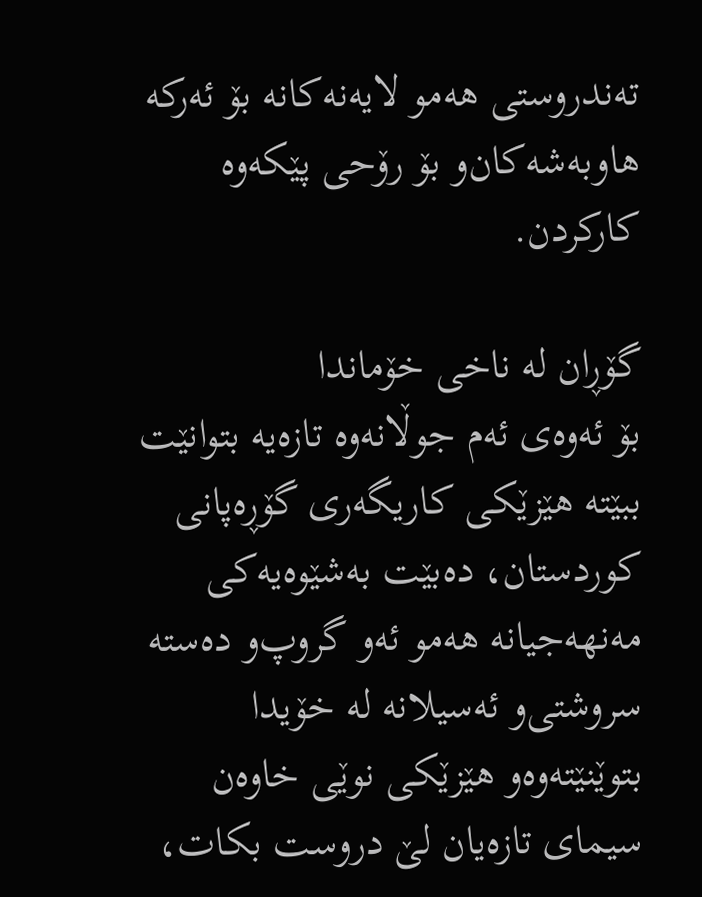ته‌ندروستی‌ هه‌مو لایه‌نه‌كانه‌ بۆ ئه‌ركه‌ هاوبه‌شه‌كان‌و بۆ رۆحی‌ پێكه‌وه‌ كاركردن.

گۆڕان له‌ ناخی‌ خۆماندا
بۆ ئه‌وه‌ی‌ ئه‌م جوڵانه‌وه‌ تازه‌یه‌ بتوانێت ببێته‌ هێزێكی‌ كاریگه‌ری‌ گۆڕه‌پانی‌ كوردستان، ده‌بێت به‌شێوه‌یه‌كی‌ مه‌نهه‌جیانه‌ هه‌مو ئه‌و گروپ‌و ده‌سته‌ سروشتی‌‌و ئه‌سیلانه‌ له‌ خۆیدا بتوێنێته‌وه‌و هێزێكی‌ نوێی‌ خاوه‌ن سیمای‌ تازه‌یان لێ‌ دروست بكات،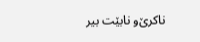ناكرێ‌‌و نابێت بیر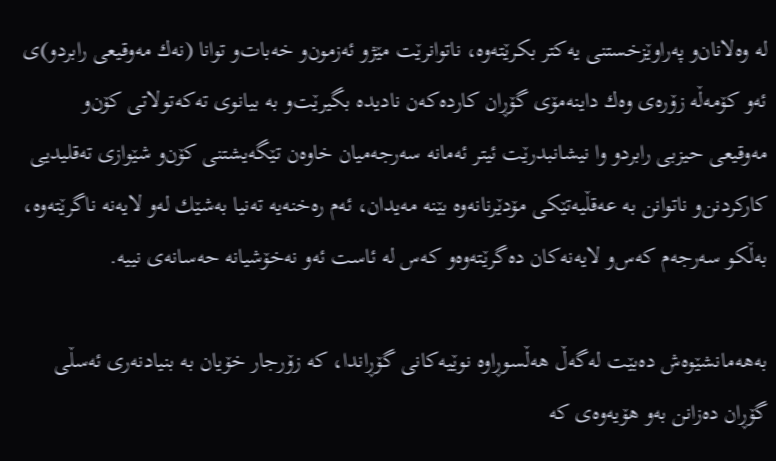له‌ وه‌لانان‌و په‌راوێزخستنی‌ یه‌كتر بكرێته‌وه‌، ناتوانرێت مێژو ئه‌زمون‌و خه‌بات‌و توانا (نه‌ك مه‌وقیعی‌ رابردو)ی‌ ئه‌و كۆمه‌ڵه‌ زۆره‌ی‌ وه‌ك داینه‌مۆی‌ گۆڕان كارده‌كه‌ن نادیده‌ بگیرێت‌و به‌ بیانوی‌ ته‌كه‌تولاتی‌ كۆن‌و مه‌وقیعی‌ حیزبی‌ رابردو وا نیشانبدرێت ئیتر ئه‌مانه‌ سه‌رجه‌میان خاوه‌ن تێگه‌یشتنی‌ كۆن‌و شێوازی‌ ته‌قلیدیی‌ كاركردنن‌و ناتوانن به‌ عه‌قڵیه‌تێكی‌ مۆدێرنانه‌وه‌ بێنه‌ مه‌یدان، ئه‌م ره‌خنه‌یه‌ ته‌نیا به‌شێك له‌و لایه‌نه‌ ناگرێته‌وه‌، به‌ڵكو سه‌رجه‌م كه‌س‌و لایه‌نه‌كان ده‌گرێته‌وه‌و كه‌س له‌ ئاست ئه‌و نه‌خۆشیانه‌ حه‌سانه‌ی‌ نییه‌.

به‌هه‌مانشێوه‌ش ده‌بێت له‌گه‌ڵ‌ هه‌ڵسوڕاوه‌ نوێیه‌كانی‌ گۆڕاندا، كه‌ زۆرجار خۆیان به‌ بنیادنه‌ری‌ ئه‌سڵی‌ گۆڕان ده‌زانن به‌و هۆیه‌وه‌ی‌ كه‌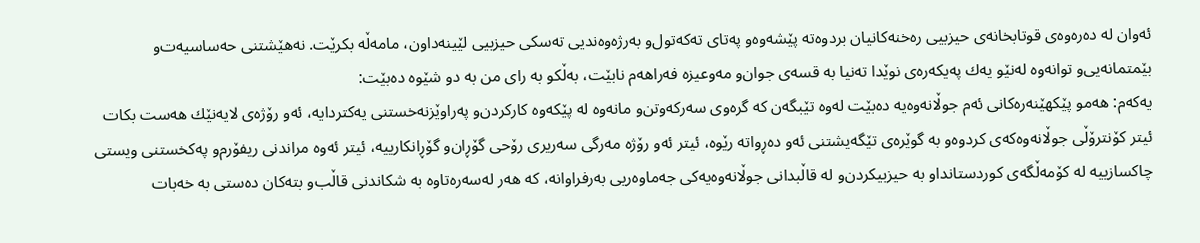ئه‌وان له‌ ده‌ره‌وه‌ی‌ قوتابخانه‌ی‌ حیزبیی‌ ره‌خنه‌كانیان بردوه‌ته‌ پێشه‌وه‌و په‌تای‌ ته‌كه‌تول‌و به‌رژه‌وه‌ندیی‌ ته‌سكی‌ حیزبیی‌ لێینه‌داون، مامه‌ڵه‌ بكرێت. نه‌هێشتنی‌ حه‌ساسیه‌ت‌و بێمتمانه‌یی‌‌و توانه‌وه‌ له‌نێو یه‌ك په‌یكه‌ره‌ی‌ نوێدا ته‌نیا به‌ قسه‌ی‌ جوان‌و مه‌وعیزه‌ فه‌راهه‌م نابێت، به‌ڵكو به‌ رای‌ من به‌ دو شێوه‌ ده‌بێت:
یه‌كه‌م: هه‌مو پێكهێنه‌ره‌كانی‌ ئه‌م جوڵانه‌وه‌یه‌ ده‌بێت له‌وه‌ تێبگه‌ن كه‌ گره‌وی‌ سه‌ركه‌وتن‌و مانه‌وه‌ له‌ پێكه‌وه‌ كاركردن‌و په‌راوێزنه‌خستنی‌ یه‌كتردایه‌، ئه‌و رۆژه‌ی‌ لایه‌نێك هه‌ست بكات ئیتر كۆنترۆڵی‌ جوڵانه‌وه‌كه‌ی‌ كردوه‌و به‌ گوێره‌ی‌ تێگه‌یشتنی‌ ئه‌و ده‌ڕواته‌ رێوه‌، ئیتر ئه‌و رۆژه‌ مه‌رگی‌ سه‌ریری‌ رۆحی‌ گۆڕان‌و گۆڕانكارییه‌، ئیتر ئه‌وه‌ مراندنی‌ ریفۆرم‌و په‌كخستنی‌ ویستی‌ چاكسازییه‌ له‌ كۆمه‌ڵگه‌ی‌ كوردستانداو به‌ حیزبیكردن‌و له‌ قاڵبدانی‌ جوڵانه‌وه‌یه‌كی‌ جه‌ماوه‌ریی‌ به‌رفراوانه‌، كه‌ هه‌ر له‌سه‌ره‌تاوه‌ به‌ شكاندنی‌ قاڵب‌و بته‌كان ده‌ستی‌ به‌ خه‌بات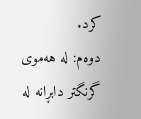كرد.
دوه‌م: له‌ هه‌موی‌ گرنگتر دابڕانه‌ له‌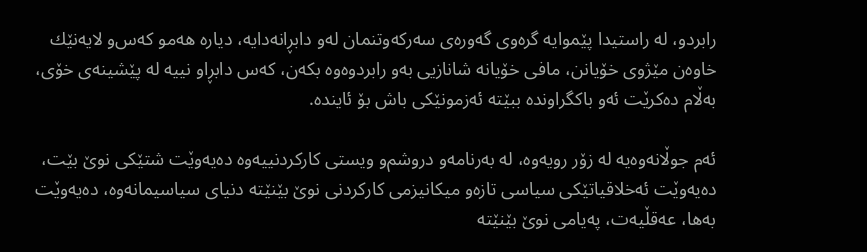رابردو، له‌ راستیدا پێموایه‌ گره‌وی‌ گه‌وره‌ی‌ سه‌ركه‌وتنمان له‌و دابڕانه‌دایه‌، دیاره‌ هه‌مو كه‌س‌و لایه‌نێك خاوه‌ن مێژوی‌ خۆیانن، مافی‌ خۆیانه‌ شانازیی‌ به‌و رابردوه‌وه‌ بكه‌ن، كه‌س دابڕاو نییه‌ له‌ پێشینه‌ی‌ خۆی‌، به‌ڵام ده‌كرێت ئه‌و باكگراونده‌ ببێته‌ ئه‌زمونێكی‌ باش بۆ ئاینده‌.

ئه‌م جوڵانه‌وه‌یه‌ له‌ زۆر رویه‌وه‌، له‌ به‌رنامه‌و دروشم‌و ویستی‌ كاركردنییه‌وه‌ ده‌یه‌وێت شتێكی‌ نوێ‌ بێت، ده‌یه‌وێت ئه‌خلاقیاتێكی‌ سیاسی‌ تازه‌و میكانیزمی‌ كاركردنی‌ نوێ‌ بێنێته‌ دنیای‌ سیاسیمانه‌وه‌، ده‌یه‌وێت به‌ها، عه‌قڵیه‌ت، په‌یامی‌ نوێ‌ بێنێته‌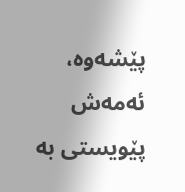پێشه‌وه‌، ئه‌مه‌ش پێویستی‌ به‌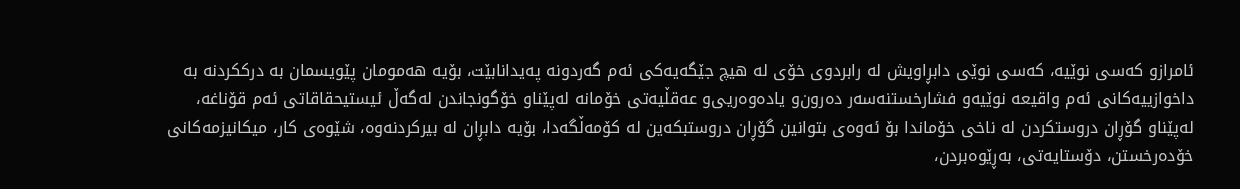ئامراز‌و كه‌سی‌ نوێیه‌، كه‌سی‌ نوێی‌ دابڕاویش له‌ رابردوی‌ خۆی‌ له‌ هیچ جێگه‌یه‌كی‌ ئه‌م گه‌ردونه‌ په‌یدانابێت، بۆیه‌ هه‌مومان پێویسمان به‌ درككردنه‌ به‌ داخوازییه‌كانی‌ ئه‌م واقیعه‌ نوێیه‌و فشارخستنه‌سه‌ر ده‌رون‌و یاده‌وه‌ریی‌‌و عه‌قڵیه‌تی‌ خۆمانه‌ له‌پێناو خۆگونجاندن له‌گه‌ڵ‌ ئیستیحقاقاتی‌ ئه‌م قۆناغه‌، له‌پێناو گۆڕان دروستكردن له‌ ناخی‌ خۆماندا بۆ ئه‌وه‌ی‌ بتوانین گۆڕان دروستبكه‌ین له‌ كۆمه‌ڵگه‌دا، بۆیه‌ دابڕان له‌ بیركردنه‌وه‌، شێوه‌ی‌ كار، میكانیزمه‌كانی‌ خۆده‌رخستن، دۆستایه‌تی‌، به‌ڕێوه‌بردن،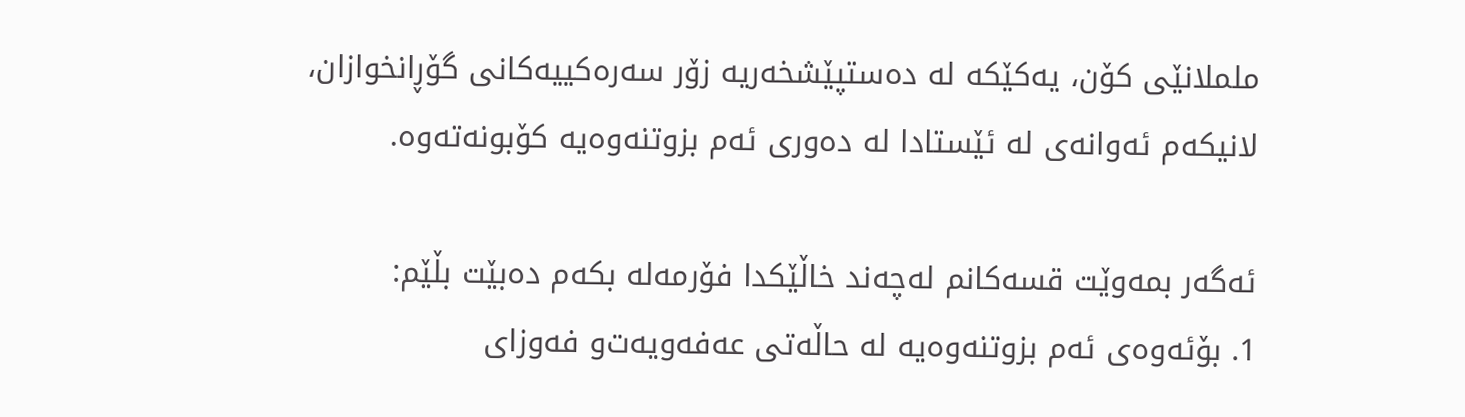ململانێی‌ كۆن، یه‌كێكه‌ له‌ ده‌ستپێشخه‌ریه‌ زۆر سه‌ره‌كییه‌كانی‌ گۆڕانخوازان، لانیكه‌م ئه‌وانه‌ی‌ له‌ ئێستادا له‌ ده‌وری‌ ئه‌م بزوتنه‌وه‌یه‌ كۆبونه‌ته‌وه‌.

ئه‌گه‌ر بمه‌وێت قسه‌كانم له‌چه‌ند خاڵێكدا فۆرمه‌له‌ بكه‌م ده‌بێت بڵێم:
1. بۆئه‌وه‌ی‌ ئه‌م بزوتنه‌وه‌یه‌ له‌ حاڵه‌تی‌ عه‌فه‌ویه‌ت‌و فه‌وزای‌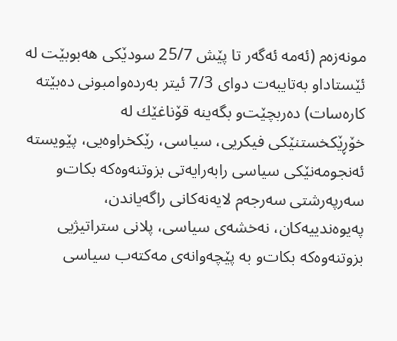مونه‌زه‌م (ئه‌مه‌ ئه‌گه‌ر تا پێش 25/7 سودێكی‌ هه‌بوبێت له‌ ئێستاداو به‌تایبه‌ت دوای‌ 7/3 ئیتر به‌رده‌وامبونی‌ ده‌بێته‌ كاره‌سات) ده‌ربچێت‌و بگه‌ینه‌ قۆناغێك له‌ خۆڕێكخستنێكی‌ فیكریی‌، سیاسی‌، رێكخراوه‌یی‌، پێویسته‌ ئه‌نجومه‌نێكی‌ سیاسی‌ رابه‌رایه‌تی‌ بزوتنه‌وه‌كه‌ بكات‌و سه‌رپه‌رشتی‌ سه‌رجه‌م لایه‌نه‌كانی‌ راگه‌یاندن، په‌یوه‌ندییه‌كان، نه‌خشه‌ی‌ سیاسی‌، پلانی‌ ستراتیژیی‌ بزوتنه‌وه‌كه‌ بكات‌و به‌ پێچه‌وانه‌ی‌ مه‌كته‌ب سیاسی‌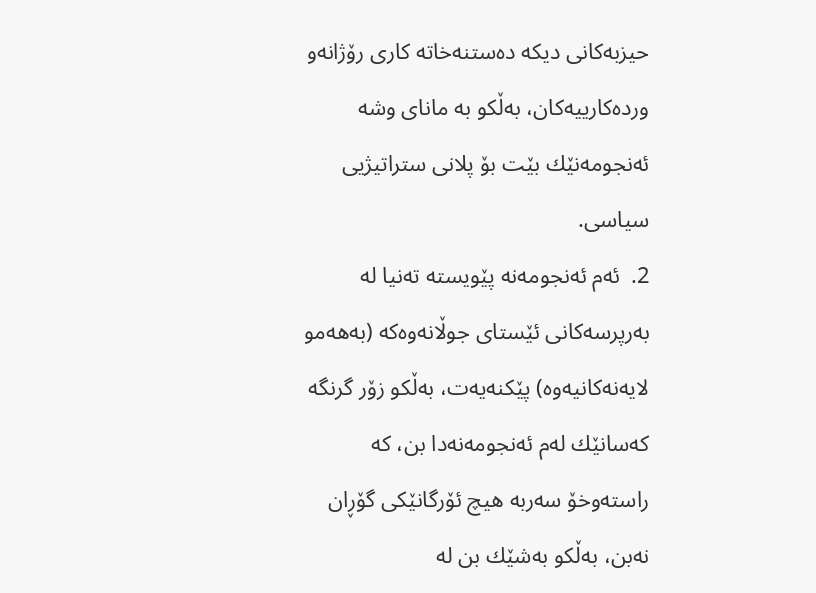حیزبه‌كانی‌ دیكه‌ ده‌ستنه‌خاته‌ كاری‌ رۆژانه‌و ورده‌كارییه‌كان، به‌ڵكو به‌ مانای‌ وشه‌ ئه‌نجومه‌نێك بێت بۆ پلانی‌ ستراتیژیی‌ سیاسی‌.
2.  ئه‌م ئه‌نجومه‌نه‌ پێویسته‌ ته‌نیا له‌ به‌رپرسه‌كانی‌ ئێستای‌ جوڵانه‌وه‌كه‌ (به‌هه‌مو لایه‌نه‌كانیه‌وه‌) پێكنه‌یه‌ت، به‌ڵكو زۆر گرنگه‌ كه‌سانێك له‌م ئه‌نجومه‌نه‌دا بن، كه‌ راسته‌وخۆ سه‌ربه‌ هیچ ئۆرگانێكی‌ گۆڕان نه‌بن، به‌ڵكو به‌شێك بن له‌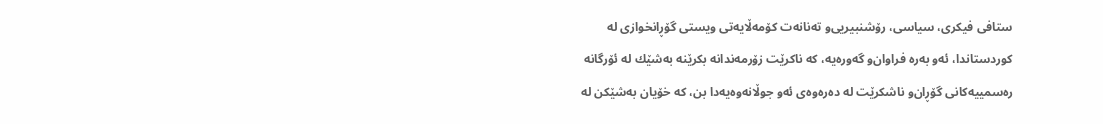ستافی‌ فیكری‌، سیاسی‌، رۆشنبیریی‌‌و ته‌نانه‌ت كۆمه‌ڵایه‌تی‌ ویستی‌ گۆڕانخوازی‌ له‌ كوردستاندا، ئه‌و به‌ره‌ فراوان‌و گه‌وره‌یه‌، كه‌ ناكرێت زۆرمه‌ندانه‌ بكرێنه‌ به‌شێك له‌ ئۆرگانه‌ ره‌سمییه‌كانی‌ گۆڕان‌و ناشكرێت له‌ ده‌ره‌وه‌ی‌ ئه‌و جوڵانه‌وه‌یه‌دا بن، كه‌ خۆیان به‌شێكن له‌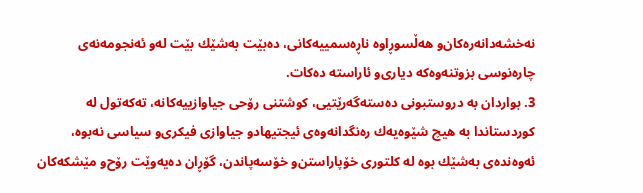نه‌خشه‌دانه‌ره‌كان‌و هه‌ڵسوڕاوه‌ ناڕه‌سمییه‌كانی‌، ده‌بێت به‌شێك بێت له‌و ئه‌نجومه‌نه‌ی‌ چاره‌نوسی‌ بزوتنه‌وه‌كه‌ دیاری‌‌و ئاراسته‌ ده‌كات.
3. بواردان به‌ دروستبونی‌ ده‌سته‌گه‌رێتیی‌، كوشتنی‌ رۆحی‌ جیاوازییه‌كانه‌، ته‌كه‌تول له‌ كوردستاندا به‌ هیچ شێوه‌یه‌ك ره‌نگدانه‌وه‌ی‌ ئیجتیهاد‌و جیاوازی‌ فیكری‌‌و سیاسی‌ نه‌بوه‌، ئه‌وه‌نده‌ی‌ به‌شێك بوه‌ له‌ كلتوری‌ خۆپاراستن‌و خۆسه‌پاندن، گۆڕان ده‌یه‌وێت رۆح‌و مێشكه‌كان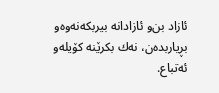ئازاد بن‌و ئازادانه‌ بیربكه‌نه‌وه‌و بڕیاربده‌ن، نه‌ك بكرێنه‌ كۆیله‌و ئه‌تباع.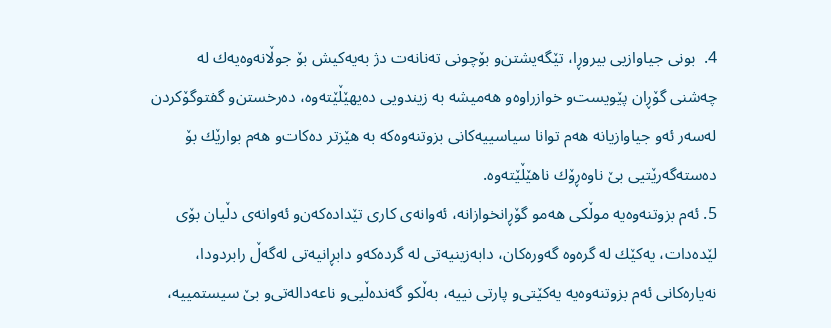4.  بونی‌ جیاوازیی‌ بیروڕا، تێگه‌یشتن‌و بۆچونی‌ ته‌نانه‌ت دژ به‌یه‌كیش بۆ جوڵانه‌وه‌یه‌ك له‌ چه‌شنی‌ گۆڕان پێویست‌و خوازراوه‌و هه‌میشه‌ به‌ زیندویی‌ ده‌یهێڵێته‌وه‌، ده‌رخستن‌و گفتوگۆكردن له‌سه‌ر ئه‌و جیاوازیانه‌ هه‌م توانا سیاسییه‌كانی‌ بزوتنه‌وه‌كه‌ به‌ هێزتر ده‌كات‌و هه‌م بوارێك بۆ ده‌سته‌گه‌رێتیی‌ بێ‌ ناوه‌ڕۆك ناهێڵێته‌وه‌.
5. ئه‌م بزوتنه‌وه‌یه‌ موڵكی‌ هه‌مو گۆڕانخوازانه‌، ئه‌وانه‌ی‌ كاری‌ تێداده‌كه‌ن‌و ئه‌وانه‌ی‌ دڵیان بۆی‌ لێده‌دات، یه‌كێك له‌ گره‌وه‌ گه‌وره‌كان، دابه‌زینیه‌تی‌ له‌ گرده‌كه‌و دابڕانیه‌تی‌ له‌گه‌ڵ‌ رابردودا، نه‌یاره‌كانی‌ ئه‌م بزوتنه‌وه‌یه‌ یه‌كێتی‌‌و پارتی‌ نییه‌، به‌ڵكو گه‌نده‌ڵیی‌‌و ناعه‌داله‌تی‌‌و بێ‌ سیستمییه‌،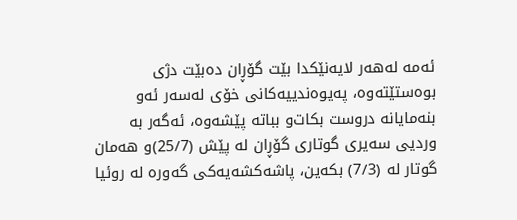ئه‌مه‌ له‌هه‌ر لایه‌نێكدا بێت گۆڕان ده‌بێت دژی‌ بوه‌ستێته‌وه‌، په‌یوه‌ندییه‌كانی‌ خۆی‌ له‌سه‌ر ئه‌و بنه‌مایانه‌ دروست بكات‌و بباته‌ پێشه‌وه‌، ئه‌گه‌ر به‌ وردیی‌ سه‌یری‌ گوتاری‌ گۆڕان له‌ پێش (25/7)و هه‌مان گوتار له‌ (7/3) بكه‌ین، پاشه‌كشه‌یه‌كی‌ گه‌وره‌ له‌ روئیا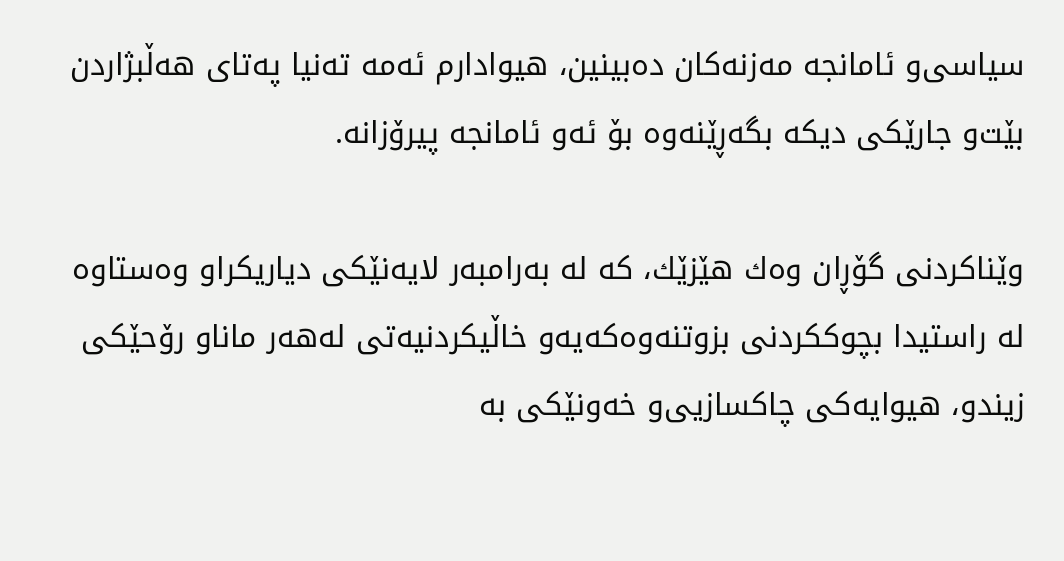سیاسی‌‌و ئامانجه‌ مه‌زنه‌كان ده‌بینین، هیوادارم ئه‌مه‌ ته‌نیا په‌تای‌ هه‌ڵبژاردن بێت‌و جارێكی‌ دیكه‌ بگه‌ڕێنه‌وه‌ بۆ ئه‌و ئامانجه‌ پیرۆزانه‌.

وێناكردنی‌ گۆڕان وه‌ك هێزێك، كه‌ له‌ به‌رامبه‌ر لایه‌نێكی‌ دیاریكراو وه‌ستاوه‌ له‌ راستیدا بچوككردنی‌ بزوتنه‌وه‌كه‌یه‌و خاڵیكردنیه‌تی‌ له‌هه‌ر ماناو رۆحێكی‌ زیندو، هیوایه‌كی‌ چاكسازیی‌‌و خه‌ونێكی‌ به‌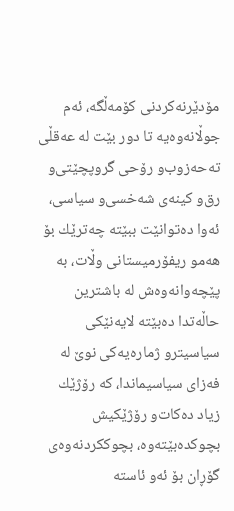مۆدێرنه‌كردنی‌ كۆمه‌ڵگه‌، ئه‌م جوڵانه‌وه‌یه‌ تا دور بێت له‌ عه‌قڵی‌ ته‌حه‌زوب‌و رۆحی‌ گروپچێتی‌‌و رق‌و كینه‌ی‌ شه‌خسی‌‌و سیاسی‌، ئه‌وا ده‌توانێت ببێته‌ چه‌ترێك بۆ هه‌مو ریفۆرمیستانی‌ وڵات، به‌ پێچه‌وانه‌وه‌ش له‌ باشترین حاڵه‌تدا ده‌بێته‌ لایه‌نێكی‌ سیاسیتر‌و ژماره‌یه‌كی‌ نوێ‌ له‌ فه‌زای‌ سیاسیماندا، كه‌ رۆژێك زیاد ده‌كات‌و رۆژێكیش بچوكده‌بێته‌وه‌، بچوككردنه‌وه‌ی‌ گۆڕان بۆ ئه‌و ئاسته‌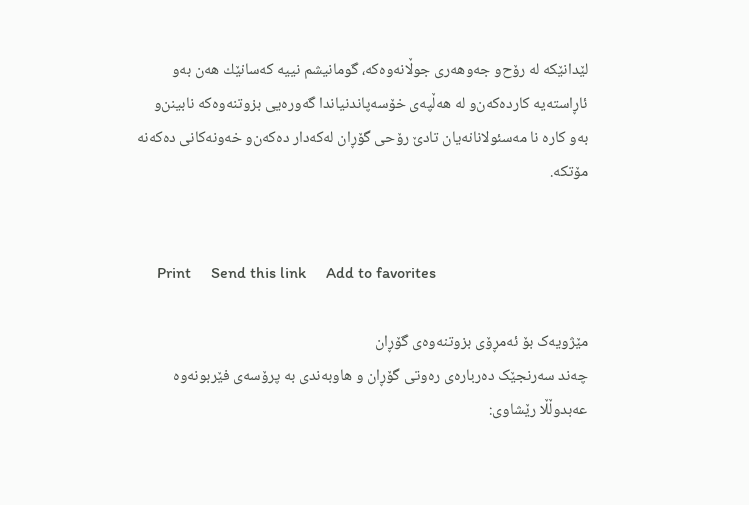لێدانێكه‌ له‌ رۆح‌و جه‌وهه‌ری‌ جوڵانه‌وه‌كه‌، گومانیشم نییه‌ كه‌سانێك هه‌ن به‌و ئاڕاسته‌یه‌ كارده‌كه‌ن‌و له‌ هه‌ڵپه‌ی‌ خۆسه‌پاندنیاندا گه‌وره‌یی‌ بزوتنه‌وه‌كه‌ نابینن‌و به‌و كاره‌ نا مه‌سئولانانه‌یان تادێ‌ رۆحی‌ گۆڕان له‌كه‌دار ده‌كه‌ن‌و خه‌ونه‌كانی‌ ده‌كه‌نه‌ مۆتكه‌.


     Print     Send this link     Add to favorites

مێژویه‌ک بۆ ئه‌مڕۆی بزوتنەوەی گۆڕان
چه‌ند سه‌رنجێک ده‌رباره‌ی ره‌وتی گۆڕان و هاوبه‌ندی به‌ پرۆسه‌ی فێربونه‌وه‌
عه‌بدوڵڵا رێشاوی‌: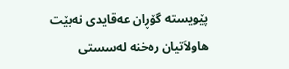پێویسته‌ گۆڕان عه‌قایدی‌ نه‌بێت
هاولاَتیان ره‌خنه‌ له‌سستی‌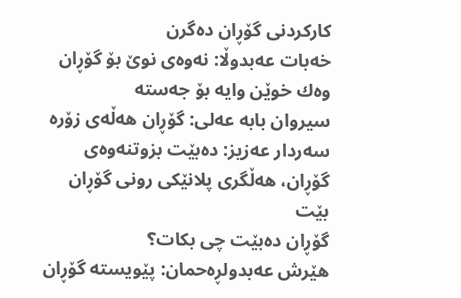كاركردنی‌ گۆڕان ده‌گرن
خه‌بات عه‌بدوڵا: نه‌وه‌ی‌ نوێ‌ بۆ گۆڕان وه‌ك خوێن وایه‌ بۆ جه‌سته‌
سیروان بابه‌ عه‌لی: گۆڕان هه‌ڵه‌ی زۆره‌
سه‌ردار عه‌زیز: ده‌بێت بزوتنه‌وه‌ی‌ گۆڕان، هه‌ڵگری پلانێکی رونی گۆڕان بێت
گۆڕان ده‌بێت چی‌ بكات؟
هێرش عه‌بدولڕه‌حمان: پێویسته‌ گۆڕان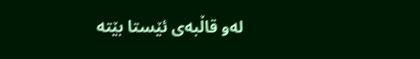له‌و قاڵبه‌ی‌ ئێستا بێته‌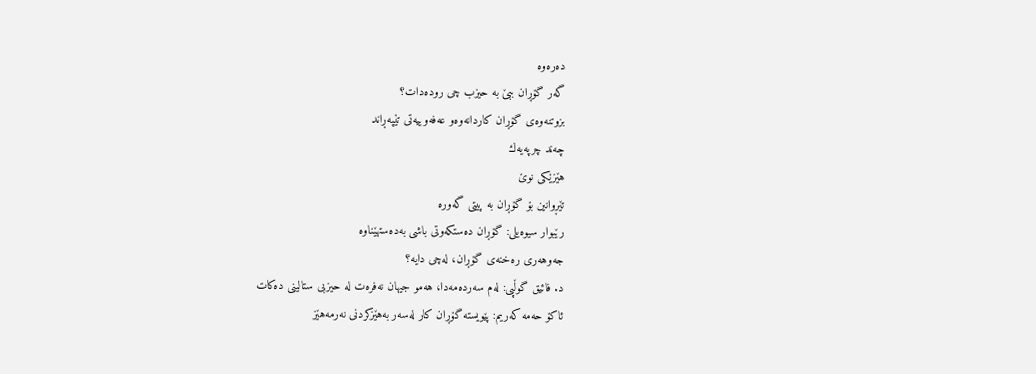ده‌ره‌وه‌
گه‌ر گۆڕان ببێ به‌ حیزب چی روده‌دات؟
بزوتنه‌وه‌ی‌ گۆڕان كاردانه‌وه‌و عه‌فه‌وییه‌تی‌ تێپه‌ڕاند
چه‌ند چرپه‌یه‌ك
هێزێكی نوێ‌
تێڕوانین بۆ گۆڕان به‌ پیتی گه‌وره‌
رێبوار سیوه‌یلی‌: گۆڕان ده‌ستكه‌وتی‌ باشی‌ به‌ده‌ستهێناوه‌
جه‌وهه‌ری‌ ره‌خنه‌ی‌ گۆڕان، له‌چی‌ دایه‌؟
د. فائیق گوڵپی‌: له‌م سه‌رده‌مه‌دا، هه‌مو جیهان نه‌فره‌ت له‌ حیزبی‌ ستالینی‌ ده‌كات
ئاكۆ حه‌مه‌ كه‌ریم: پێویسته‌ گۆڕان كار له‌سه‌ر به‌هێزكردنی‌ نه‌رمه‌هێز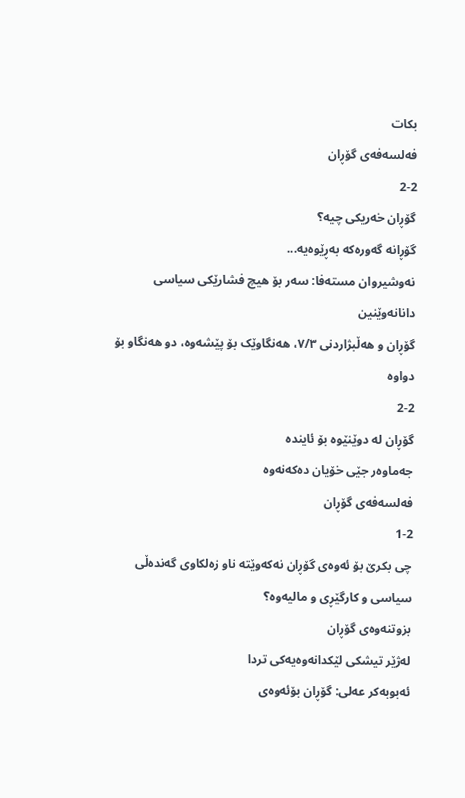بكات
فه‌لسه‌فه‌ی گۆڕان
2-2
گۆڕان خەریکی چیە؟
گۆڕانە گەورەکە بەڕێوەیە...
نه‌وشیروان مسته‌فا: سه‌ر بۆ هیچ فشارێكی سیاسی دانانه‌وێنین
گۆڕان ‌و هه‌ڵبژاردنی ٧/٣، هه‌نگاوێک بۆ پێشه‌وه‌، دو هه‌نگاو بۆ دواوه‌
2-2
گۆڕان له‌ دوێنێوه‌ بۆ ئاینده‌
جه‌ماوه‌ر جێی خۆیان ده‌که‌نه‌وه
فه‌لسه‌فه‌ی گۆڕان
1-2
چی بکرێ بۆ ئه‌وه‌ی گۆڕان نه‌که‌وێته‌ ناو زه‌لکاوی گه‌نده‌ڵی سیاسی و کارگێڕی و مالیه‌وه‌؟
بزوتنه‌وه‌ی گۆڕان
له‌ژێر تیشکی لێکدانه‌وه‌یه‌کی تردا
ئه‌بوبه‌كر عه‌لی‌: گۆڕان بۆئه‌وه‌ی‌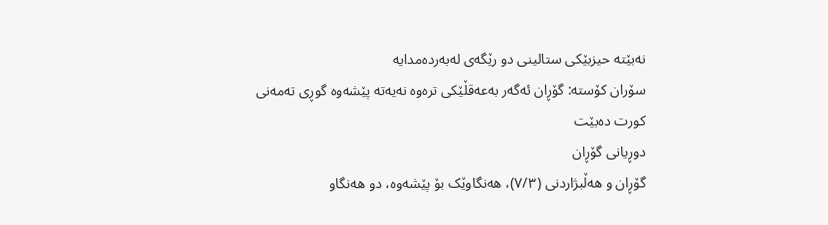نه‌بێته‌ حیزبێكی‌ ستالینی‌ دو رێگه‌ی‌ له‌به‌رده‌مدایه‌
سۆران كۆسته‌: گۆڕان ئه‌گه‌ر به‌عه‌قڵێكی‌ تره‌وه‌ نه‌یه‌ته‌ پێشه‌وه‌ گوڕی‌ ته‌مه‌نی‌ كورت ده‌بێت
دوڕیانی‌ گۆڕان
گۆڕان‌ و هه‌ڵبژاردنی (٧/٣)، هه‌نگاوێک بۆ پێشه‌وه‌، دو هه‌نگاو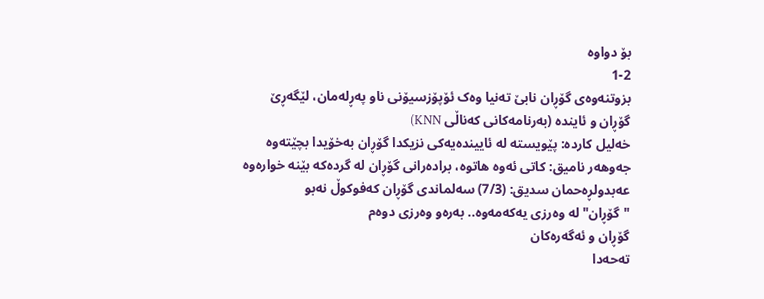بۆ دواوه‌
1-2
بزوتنه‌وه‌ی گۆڕان نابێ ته‌نیا وه‌ک ئۆپۆزسیۆنی ناو په‌ڕله‌مان، لێگه‌ڕێ
گۆڕان و ئاینده‌ (به‌رنامه‌كانی‌ كه‌ناڵی‌ KNN)
خه‌لیل كارده‌: پێویسته‌ له‌ ئایینده‌یه‌كی نزیكدا گۆڕان به‌خۆیدا بچێته‌وه‌
جه‌وهه‌ر نامیق: كاتی ئه‌وه‌ هاتوه‌، براده‌رانی گۆڕان له‌ گرده‌كه‌ بێنه‌ خواره‌وه‌
عه‌بدولڕه‌حمان سدیق: (7/3) سه‌لماندی گۆڕان كه‌فوكوڵ‌ نه‌بو
"گۆڕان" له‌ وه‌رزی‌ یه‌كه‌مه‌وه‌.. به‌ره‌و وه‌رزی‌ دوه‌م
گۆڕان و ئه‌گه‌ره‌كان
ته‌حه‌دا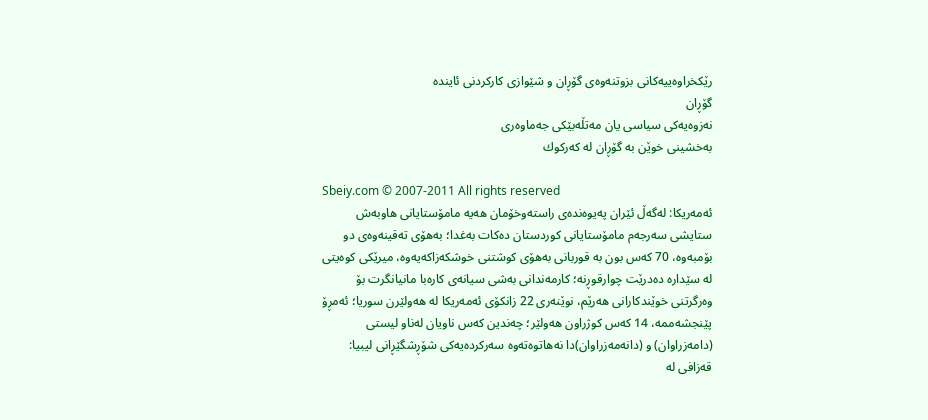رێکخراوه‌ییه‌کانی بزوتنه‌وه‌ی گۆڕان و شێوازی کارکردنی ئاینده‌
گۆڕان
نه‌زوه‌یه‌كی‌ سیاسی‌ یان مه‌تڵه‌بێكی‌ جه‌ماوه‌ری‌
بەخشینی خوێن بە گۆڕان لە كەركوك

Sbeiy.com © 2007-2011 All rights reserved
ئه‌مه‌ریكا: له‌گه‌ڵ ئێران په‌یوه‌نده‌ی‌ راسته‌وخۆمان هه‌یه‌ مامۆستایانی هاوبه‌ش ستایشی سه‌رجه‌م مامۆستایانی‌ كوردستان ده‌كات به‌غدا؛ به‌هۆی ته‌قینه‌وه‌ی دو بۆمبه‌وه، 70 كه‌س بون به‌ قوربانی‌ به‌هۆی‌ كوشتنی‌ خوشكه‌زاكه‌یه‌وه‌، میرێكی كوه‌یتی‌ له‌ سێداره‌ ده‌درێت چوارقوڕنه‌؛ كارمه‌ندانی به‌شی سیانه‌ی كاره‌با مانیانگرت بۆ وه‌رگرتنی خوێندكارانی هه‌رێم، نوێنه‌ری‌ 22 زانكۆی‌ ئه‌مه‌ریكا له‌ هه‌ولێرن سوریا؛ ئه‌مڕۆ پێنجشه‌ممه‌، 14 كه‌س كوژراون هه‌ولێر؛ چه‌ندین كه‌س ناویان له‌ناو ليستى (دامه‌زراوان) و (دانه‌مه‌زراوان)دا نه‌هاتوه‌ته‌وه‌ سه‌ركرده‌یه‌كی شۆڕشگێڕانی‌ لیبیا: قه‌زافی له‌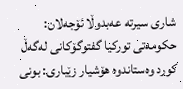شاری‌ سیرته‌ عه‌بدوڵا ئۆجه‌لان: حكومه‌تی‌ توركیا گفتوگۆكانی‌ له‌گه‌ڵ كورد وه‌ستاندوه‌ هۆشیار زێباری‌: بونی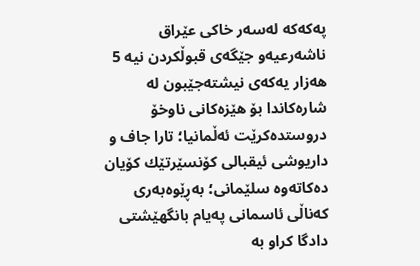په‌كه‌كه‌ له‌سه‌ر خاكی عێراق ناشه‌رعیه‌و جێگه‌ی‌ قبوڵكردن نیه‌ 5 هه‌زار یه‌كه‌ی‌ نیشته‌جێبون له‌ شاره‌كاندا بۆ هێزه‌كانی ناوخۆ دروستده‌كرێت ئه‌ڵمانیا؛ تارا جاف و داریوشی‌ ئیقبالی‌ كۆنسێرتێك كۆیان ده‌كاته‌وه‌ سلێمانی؛ به‌ڕێوه‌به‌ری كه‌ناڵی ئاسمانی په‌یام بانگهێشتی دادگا کراو به‌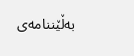به‌ڵێننامه‌ی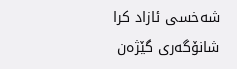شه‌خسی ئازاد کرا شانۆگه‌ری‌ گێژه‌ن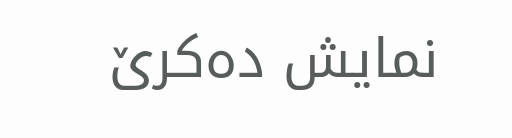نمایش ده‌كرێ